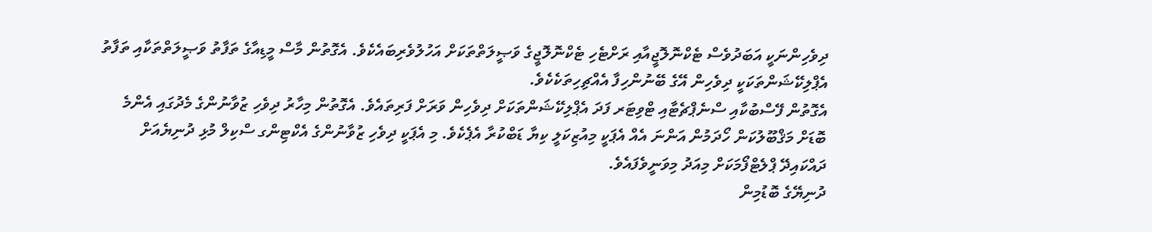ދިވެހިންނަކީ އަބަދުވެސް ޓެކްނޮލޮޖީއާއި ރަށްޓެހި ޓެކްނޮލޮޖީގެ ވަޞީލަތްތަކަށް އަހުލުވެރިބައެކެވެ. އެގޮތުން މާސް މީޑިއާގެ ތަފާތު ވަޞީލަތްތަކާއި ތަފާތު އެޕްލިކޭޝަންތަކަކީ ދިވެހިން އޭގެ ބޭނުންހިފާ އެއްޗިހިތަކެކެވެ.
އެގޮތުން ފޭސްބުކާއި ސްނެޕްޗެޓާއި ޓްވިޓަރ ފަދަ އެޕްލިކޭޝަންތަކަށް ދިވެހިން ވަރަށް ފަރިތައެވެ. އެގޮތުން މިހާރު ދިވެހި ޒުވާނުންގެ މެދުގައި އެންމެ ބޮޑަށް މަޤްބޫލުކަން ހޯދަމުން އަންނަ އެއް އެޕަކީ މިއުޒިކަލީ ކިޔާ ޑަބްކުރާ އެޕެކެވެ. މި އެޕަކީ ދިވެހި ޒުވާނުންގެ އެކްޓިންގ ސްކިލް މުޅި ދުނިޔެއަށް ދައްކައިދޭ ޕްލެޓްފޯމަކަށް މިއަދު މިވަނީވެފައެވެ.
ދުނިޔޭގެ ބޮޑުމިން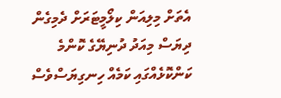އެތަށް މިލިއަން ކިލޯމީޓަރަށް ދެމިގެން ދިޔަސް މިއަދު ދުނިޔޭގެ ކޮންމެ ކަންކޮޅެއްގައި ކަމެއް ހިނގިޔަސްވެސް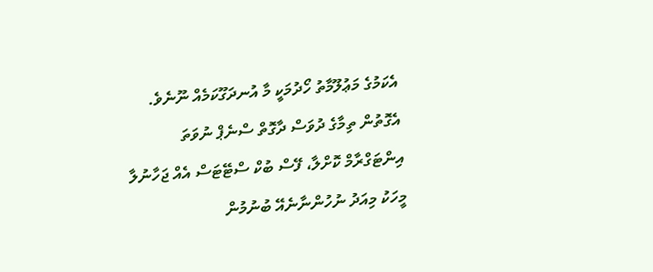އެކަމުގެ މަޢުލޫމާތު ހޯދުމަކީ މާ އުނދަގޫކަމެއް ނޫނެވެ. އެގޮތުން ތިމާގެ ދުވަސް ދާގޮތް ސްނެޕް ނުވަތަ އިންޓަގްރާމް ކޮށްލާ، ފޭސް ބުކް ސްޓޭޓަސް އެއް ޖަހާނުލާ މީހަކު މިއަދު ނުހުންނާނެއޭ ބުނުމުން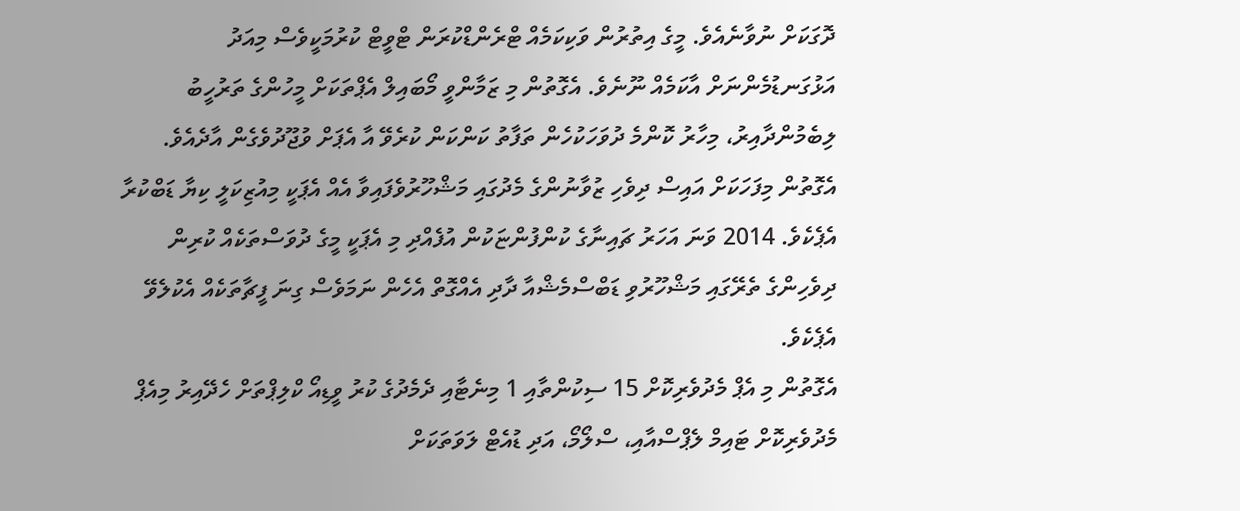ދޮގަކަށް ނުވާނެއެވެ. މީގެ އިތުރުން ވަކިކަމެއް ޓްރެންޑްކުރަން ޓްވީޓް ކުރުމަކީވެސް މިއަދު އަޅުގަނޑުމެންނަށް އާކަމެއް ނޫނެވެ. އެގޮތުން މި ޒަމާންވީ މޯބައިލް އެޕްތަކަށް މީހުންގެ ތަރުހީބު ލިބެމުންދާއިރު، މިހާރު ކޮންމެ ދުވަހަކުހެން ތަފާތު ކަންކަން ކުރެވޭ އާ އެޕަށް ވުޖޫދުވެގެން އާދެއެވެ.
އެގޮތުން މިފަހަކަށް އައިސް ދިވެހި ޒުވާނުންގެ މެދުގައި މަޝްހޫރުވެފައިވާ އެއް އެޕަކީ މިއުޒިކަލީ ކިޔާ ޑަބްކުރާ އެޕެކެވެ. 2014 ވަނަ އަހަރު ޗައިނާގެ ކުންފުންޏަކުން އުފެއްދި މި އެޕަކީ މީގެ ދުވަސްތަކެއް ކުރިން ދިވެހިންގެ ތެރޭގައި މަޝްހޫރުވި ޑަބްސްމެޝްއާ ދާދި އެއްގޮތް އެހެން ނަމަވެސް ގިނަ ފީޗާތަކެއް އެކުލެވޭ އެޕެކެވެ.
އެގޮތުން މި އެޕް މެދުވެރިކޮށް 15 ސިކުންތާއި 1 މިނެޓާއި ދެމެދުގެ ކުރު ވީޑިއޯ ކްލިޕްތަށް ހެދޭއިރު މިއެޕް މެދުވެރިކޮށް ޓައިމް ލެޕްސްއާއި، ސްލޯމޯ، އަދި ޑުއެޓް ލަވަތަކަށް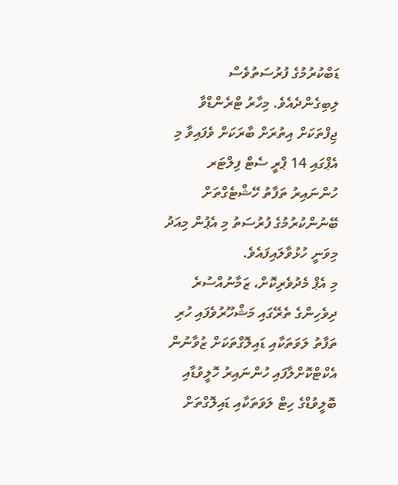ޑަބްކުރުމުގެ ފުރުސަތުވެސް ލިބިގެންދެއެވެ. މިހާރު ޓްރެންޑްވާ ޖިފްތަކަށް އިތުރަށް ބާރަކަށް ވެފައިވާ މި އެޕްގައި 14 ޕްރީ ސެޓް ފިލްޓަރ ހުންނައިރު ތަފާތު ހޭޝްޓެގްތަށް ބޭނުންކުރުމުގެ ފުރުސަތު މި އެޕުން މިއަދު މިވަނީ ހުޅުވާލައިފައެވެ.
މި އެޕް މެދުވެރިކޮށް، ޒަމާނުއްސުރެ ދިވެހިންގެ ތެރޭގައި މަޝްހޫރުވެފައި ހުރި ތަފާތު ލަވަތަކާއި ޑައިލޮގްތަކަށް ޒުވާނުން އެކްޓްކޮށްލާފައި ހުންނައިރު ހޮލީވުޑާއި ބޮލީވުޑްގެ ހިޓް ލަވަތަކާއި ޑައިލޮގްތަށް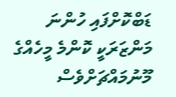ޑަބްކޮށްފައި ހުންނަ މަންޒަރަކީ ކޮންމެ މީހެއްގެ މޫނުމައްޗަށްވެސް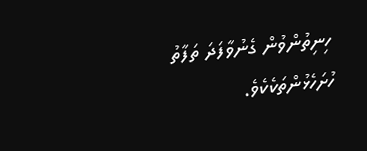ހިނިތުންވުން ގެނުވާފަދަ ތަފާތު ހުށަހެޅުންތަކެކެވެ.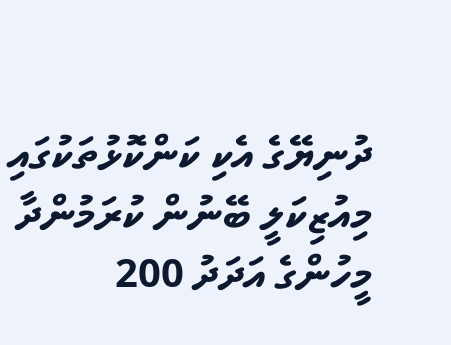ދުނިޔޭގެ އެކި ކަންކޮޅުތަކުގައި މިއުޒިކަލީ ބޭނުން ކުރަމުންދާ މީހުންގެ އަދަދު 200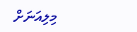މިލިއަނަށް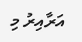އަރާއިރު މި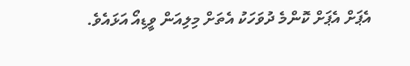އެޕަށް އެޕަށް ކޮންމެ ދުވަހަކު އެތަށް މިލިއަން ވީޑިއޯ އަޅައެވެ.